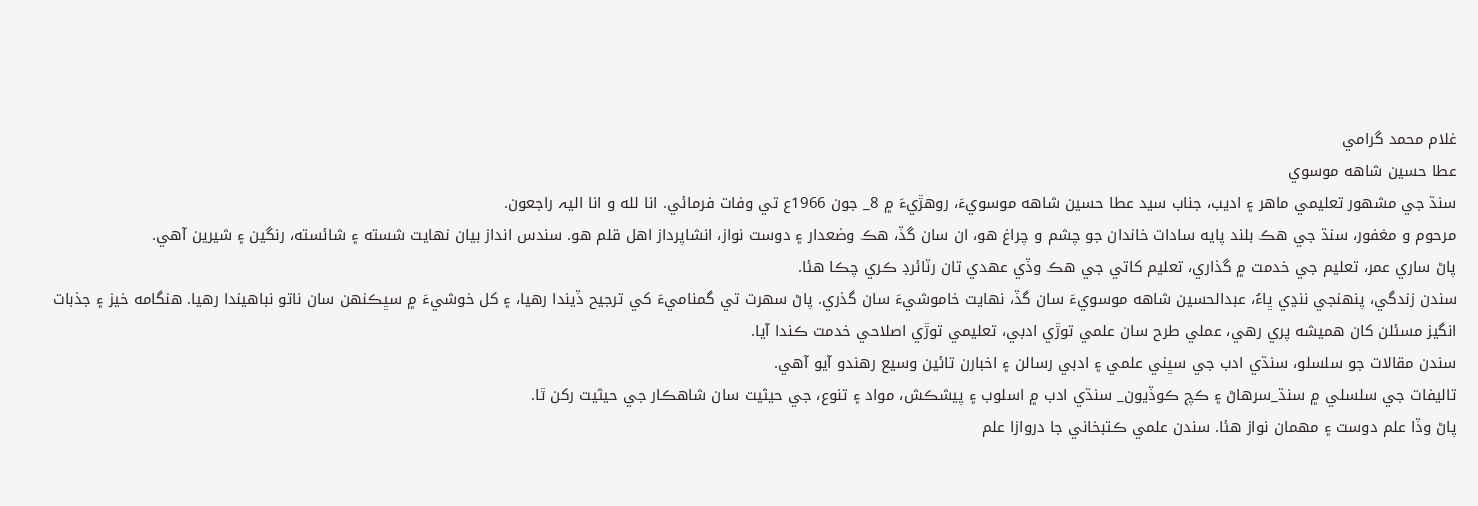غلام محمد گرامي
عطا حسين شاهه موسوي
سنڌ جي مشهور تعليمي ماهر ۽ اديب، جناب سيد عطا حسين شاهه موسويءَ، روهڙيءَ ۾ 8_ جون 1966ع تي وفات فرمائي. انا لله و انا اليہ راجعون.
مرحوم و مغفور، سنڌ جي هڪ بلند پايه سادات خاندان جو چشم و چراغ هو، ان سان گڏ، هڪ وضعدار ۽ دوست نواز، انشاپرداز اهل قلم هو. سندس انداز بيان نهايت شسته ۽ شائسته، رنگين ۽ شيرين آهي.
پاڻ ساري عمر، تعليم جي خدمت ۾ گذاري، تعليم کاتي جي هڪ وڏي عهدي تان رٽائرڊ ڪري چڪا هئا.
سندن زندگي، پنهنجي ننڍي ڀاءُ، عبدالحسين شاهه موسويءَ سان گڏ، نهايت خاموشيءَ سان گذري. پاڻ سهرت تي گمناميءَ کي ترجيح ڏيندا رهيا، ۽ کل خوشيءَ ۾ سڀڪنهن سان ناتو نباهيندا رهيا. هنگامه خيز ۽ جذبات انگيز مسئلن کان هميشه پري رهي، عملي طرح سان علمي توڙي ادبي، تعليمي توڙي اصلاحي خدمت ڪندا آيا.
سندن مقالات جو سلسلو، سنڌي ادب جي سڀني علمي ۽ ادبي رسالن ۽ اخبارن تائين وسيع رهندو آيو آهي.
تاليفات جي سلسلي ۾ سنڌ_سرهاڻ ۽ ڪچ ڪوڏيون_ سنڌي ادب ۾ اسلوب ۽ پيشڪش، مواد ۽ تنوع، جي حيثيت سان شاهڪار جي حيثيت رکن ٿا.
پاڻ وڏا علم دوست ۽ مهمان نواز هئا. سندن علمي ڪتبخاني جا دروازا علم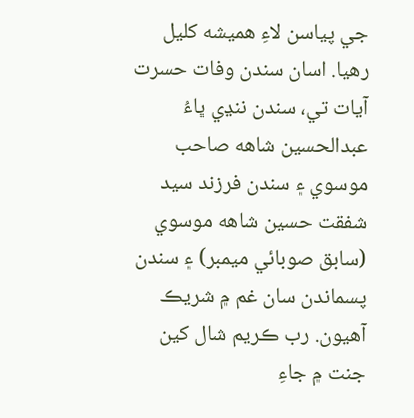جي پياسن لاءِ هميشه کليل رهيا. اسان سندن وفات حسرت آيات تي، سندن ننڍي ڀاءُ عبدالحسين شاهه صاحب موسوي ۽ سندن فرزند سيد شفقت حسين شاهه موسوي (سابق صوبائي ميمبر) ۽ سندن پسماندن سان غم ۾ شريڪ آهيون. رب ڪريم شال کين جنت ۾ جاءِ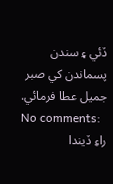ڏئي ۽ سندن پسماندن کي صبر جميل عطا فرمائي.
No comments:
راءِ ڏيندا